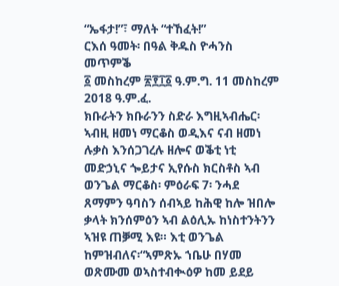“ኤፋታ!”፣ ማለት “ተኸፈት!”
ርእሰ ዓመት፡ በዓል ቅዱስ ዮሓንስ መጥምቕ
፩ መስከረም ፳፻፲፩ ዓ.ም.ግ. 11 መስከረም 2018 ዓ.ም.ፈ.
ክቡራትን ክቡራንን ስድራ እግዚኣብሔር፡ ኣብዚ ዘመነ ማርቆስ ወዲእና ናብ ዘመነ ሉቃስ እንሰጋገረሉ ዘሎና ወቕቲ ነቲ መድኃኒና ጐይታና ኢየሱስ ክርስቶስ ኣብ ወንጌል ማርቆስ፡ ምዕራፍ 7፡ ንሓደ ጸማምን ዓባስን ሰብኣይ ከሕዊ ከሎ ዝበሎ ቃላት ክንሰምዕን ኣብ ልዕሊኡ ከነስተንትንን ኣዝዩ ጠቓሚ እዩ። እቲ ወንጌል ከምዝብለና፡“ኣምጽኡ ኀቤሁ በሃመ ወጽሙመ ወኣስተብቊዕዎ ከመ ይደይ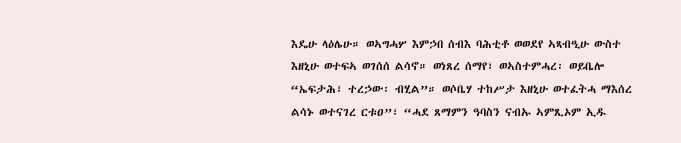እዴሁ ላዕሌሁ። ወኣግሓሦ እምኃበ ሰብእ ባሕቲቶ ወወደየ ኣጻብዒሁ ውስተ እዘኒሁ ወተፍኣ ወገሰሰ ልሳኖ። ወነጸረ ሰማየ፣ ወኣስተምሓረ፡ ወይቤሎ “ኤፍታሕ፣ ተረኃው፡ ብሂል”። ወሶቤሃ ተከሥታ እዘኒሁ ወተፈትሓ ማእሰረ ልሳኑ ወተናገረ ርቱዐ”፣ “ሓደ ጸማምን ዓባስን ናብኡ ኣምጺኦም ኢዱ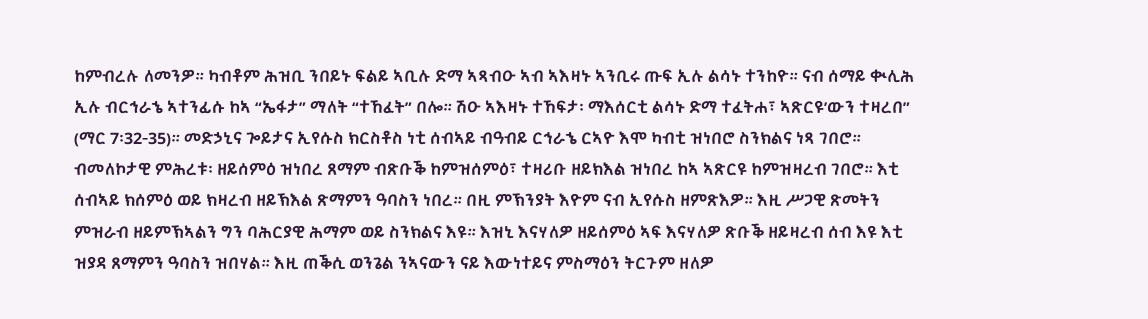ከምብረሉ ለመንዎ። ካብቶም ሕዝቢ ንበይኑ ፍልይ ኣቢሉ ድማ ኣጻብዑ ኣብ ኣእዛኑ ኣንቢሩ ጡፍ ኢሉ ልሳኑ ተንከዮ። ናብ ሰማይ ቊሊሕ ኢሉ ብርኅራኄ ኣተንፊሱ ከኣ “ኤፋታ” ማለት “ተኸፈት” በሎ። ሽዑ ኣእዛኑ ተኸፍታ፡ ማእሰርቲ ልሳኑ ድማ ተፈትሐ፣ ኣጽርዩ’ውን ተዛረበ” (ማር 7፡32-35)። መድኃኒና ጐይታና ኢየሱስ ክርስቶስ ነቲ ሰብኣይ ብዓብይ ርኅራኄ ርኣዮ እሞ ካብቲ ዝነበሮ ስንክልና ነጻ ገበሮ። ብመለኮታዊ ምሕረቱ፡ ዘይሰምዕ ዝነበረ ጸማም ብጽቡቕ ከምዝሰምዕ፣ ተዛሪቡ ዘይክእል ዝነበረ ከኣ ኣጽርዩ ከምዝዛረብ ገበሮ። እቲ ሰብኣይ ክሰምዕ ወይ ክዛረብ ዘይኽእል ጽማምን ዓባስን ነበረ። በዚ ምኽንያት እዮም ናብ ኢየሱስ ዘምጽእዎ። እዚ ሥጋዊ ጽመትን ምዝራብ ዘይምኽኣልን ግን ባሕርያዊ ሕማም ወይ ስንክልና እዩ። እዝኒ እናሃለዎ ዘይሰምዕ ኣፍ እናሃለዎ ጽቡቕ ዘይዛረብ ሰብ እዩ እቲ ዝያዳ ጸማምን ዓባስን ዝበሃል። እዚ ጠቕሲ ወንጌል ንኣናውን ናይ እውነተይና ምስማዕን ትርጉም ዘለዎ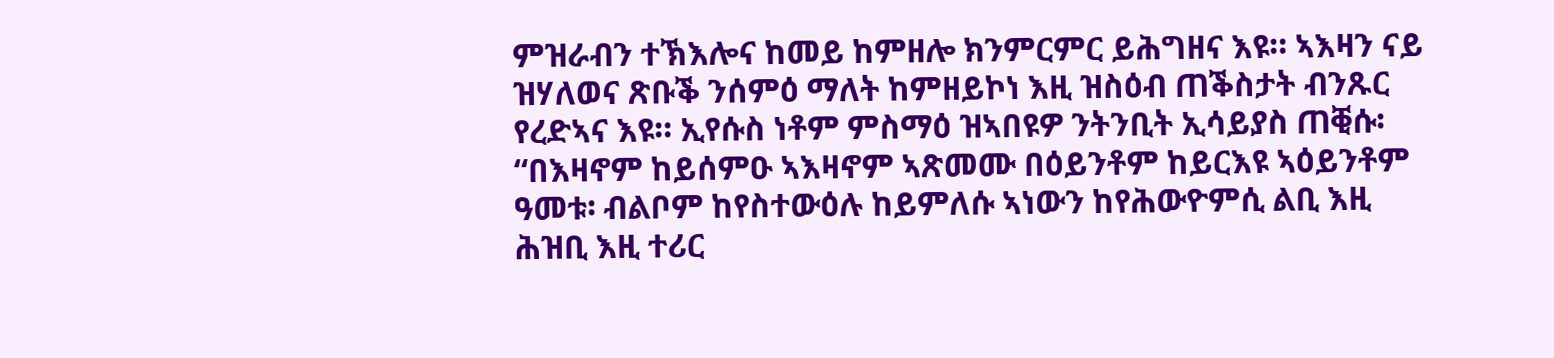ምዝራብን ተኽእሎና ከመይ ከምዘሎ ክንምርምር ይሕግዘና እዩ። ኣእዛን ናይ ዝሃለወና ጽቡቕ ንሰምዕ ማለት ከምዘይኮነ እዚ ዝስዕብ ጠቕስታት ብንጹር የረድኣና እዩ። ኢየሱስ ነቶም ምስማዕ ዝኣበዩዎ ንትንቢት ኢሳይያስ ጠቒሱ፡ “በእዛኖም ከይሰምዑ ኣእዛኖም ኣጽመሙ በዕይንቶም ከይርእዩ ኣዕይንቶም ዓመቱ፡ ብልቦም ከየስተውዕሉ ከይምለሱ ኣነውን ከየሕውዮምሲ ልቢ እዚ ሕዝቢ እዚ ተሪር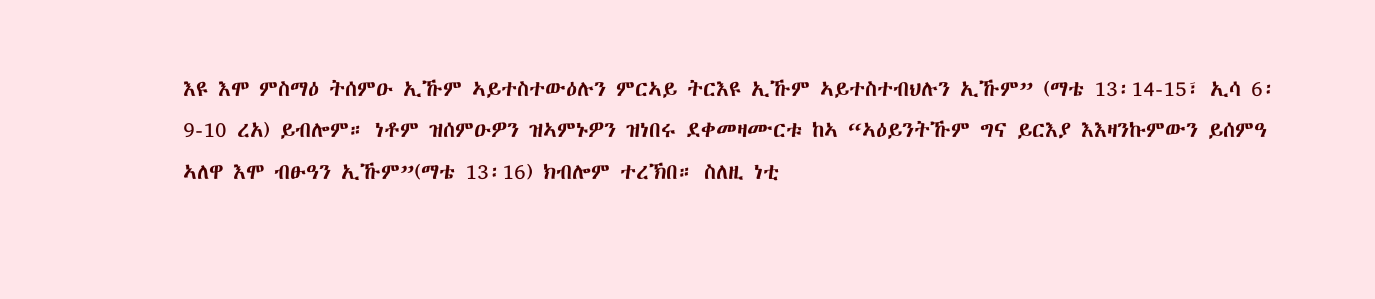እዩ እሞ ምስማዕ ትሰምዑ ኢኹም ኣይተስተውዕሉን ምርኣይ ትርእዩ ኢኹም ኣይተስተብህሉን ኢኹም” (ማቴ 13፡14-15፣ ኢሳ 6፡9-10 ረአ) ይብሎም። ነቶም ዝሰምዑዎን ዝኣምኑዎን ዝነበሩ ደቀመዛሙርቱ ከኣ “ኣዕይንትኹም ግና ይርእያ እእዛንኩምውን ይሰምዓ ኣለዋ እሞ ብፁዓን ኢኹም”(ማቴ 13፡16) ክብሎም ተረኽበ። ስለዚ ነቲ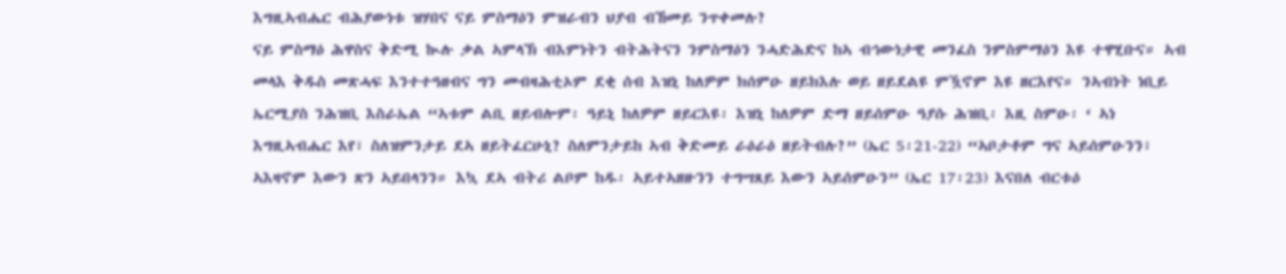እግዚኣብሔር ብሕያውነቱ ዝሃበና ናይ ምስማዕን ምዝራብን ህያብ ብኸመይ ንጥቀመሉ?
ናይ ምስማዕ ሕዋስና ቅድሚ ኲሉ ቃል ኣምላኽ ብእምነትን ብትሕትናን ንምስማዕን ንሓድሕድና ከኣ ብኅውነታዊ መንፈስ ንምስምማዕን እዩ ተዋሂቡና። ኣብ መላእ ቅዱስ መጽሓፍ እንተተዓዘብና ግን መብዛሕቲኦም ደቂ ሰብ እዝኒ ከለዎም ክሰምዑ ዘይክእሉ ወይ ዘይደልዩ ምዃኖም እዩ ዘርእየና። ንኣብነት ነቢይ ኤርሚያስ ንሕዝቢ እስራኤል “ኣቱም ልቢ ዘይብሎም፡ ዓይኒ ከለዎም ዘይርእዩ፡ እዝኒ ከለዎም ድማ ዘይሰምዑ ዓያሱ ሕዝቢ፡ እዚ ስምዑ፡ ‘ ኣነ እግዚኣብሔር እየ፣ ስለዝምንታይ ደኣ ዘይትፈርሁኒ? ስለምንታይከ ኣብ ቅድመይ ራዕራዕ ዘይትብሉ?” (ኤር 5፡21-22) “ኣቦታቶም ግና ኣይሰምዑንን፣ ኣእዛኖም እውን ጽን ኣይበላንን። እኳ ደኣ ብትሪ ልቦም ከዱ፡ ኣይተኣዘዙንን ተግሣጸይ እውን ኣይሰምዑን” (ኤር 17፡23) እናበለ ብርቱዕ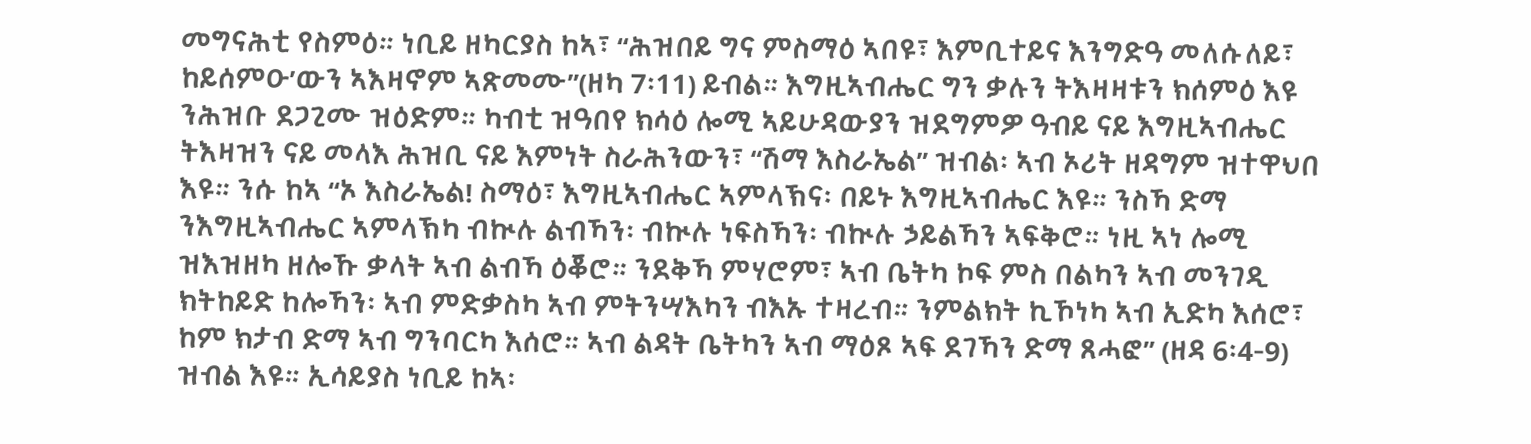መግናሕቲ የስምዕ። ነቢይ ዘካርያስ ከኣ፣ “ሕዝበይ ግና ምስማዕ ኣበዩ፣ እምቢተይና እንግድዓ መለሱለይ፣ ከይሰምዑ’ውን ኣእዛኖም ኣጽመሙ”(ዘካ 7፡11) ይብል። እግዚኣብሔር ግን ቃሉን ትእዛዛቱን ክሰምዕ እዩ ንሕዝቡ ደጋጊሙ ዝዕድም። ካብቲ ዝዓበየ ክሳዕ ሎሚ ኣይሁዳውያን ዝደግምዎ ዓብይ ናይ እግዚኣብሔር ትእዛዝን ናይ መላእ ሕዝቢ ናይ እምነት ስራሕንውን፣ “ሽማ እስራኤል” ዝብል፡ ኣብ ኦሪት ዘዳግም ዝተዋህበ እዩ። ንሱ ከኣ “ኦ እስራኤል! ስማዕ፣ እግዚኣብሔር ኣምላኽና፡ በይኑ እግዚኣብሔር እዩ። ንስኻ ድማ ንእግዚኣብሔር ኣምላኽካ ብኲሉ ልብኻን፡ ብኲሉ ነፍስኻን፡ ብኲሉ ኃይልኻን ኣፍቅሮ። ነዚ ኣነ ሎሚ ዝእዝዘካ ዘሎኹ ቃላት ኣብ ልብኻ ዕቖሮ። ንደቅኻ ምሃሮም፣ ኣብ ቤትካ ኮፍ ምስ በልካን ኣብ መንገዲ ክትከይድ ከሎኻን፡ ኣብ ምድቃስካ ኣብ ምትንሣእካን ብእኡ ተዛረብ። ንምልክት ኪኾነካ ኣብ ኢድካ እሰሮ፣ ከም ክታብ ድማ ኣብ ግንባርካ እሰሮ። ኣብ ልዳት ቤትካን ኣብ ማዕጾ ኣፍ ደገኻን ድማ ጸሓፎ” (ዘዳ 6፡4-9) ዝብል እዩ። ኢሳይያስ ነቢይ ከኣ፡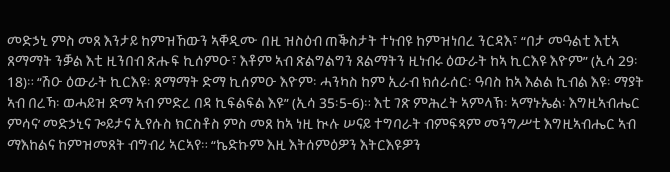መድኃኒ ምስ መጸ እንታይ ከምዝኸውን ኣቐዲሙ በዚ ዝስዕብ ጠቕስታት ተነብዩ ከምዝነበረ ንርዳእ፣ “በታ መዓልቲ እቲኣ ጸማማት ንቓል እቲ ዚንበብ ጽሑፍ ኪሰምዑ፣ እቶም ኣብ ጽልግልግን ጸልማትን ዚነብሩ ዕውራት ከኣ ኪርእዩ እዮም” (ኢሳ 29፡18)። “ሽዑ ዕውራት ኪርእዩ፡ ጸማማት ድማ ኪሰምዑ እዮም፡ ሓንካስ ከም ኢራብ ክሰራሰር፡ ዓባስ ከኣ እልል ኪብል እዩ፡ ማያት ኣብ በረኻ፡ ወሓይዝ ድማ ኣብ ምድረ በዳ ኪፍልፍል እዩ” (ኢሳ 35፡5-6)። እቲ ገጽ ምሕረት ኣምላኽ፡ ኣማኑኤል፡ እግዚኣብሔር ምሳና’ መድኃኒና ጐይታና ኢየሱስ ክርስቶስ ምስ መጸ ከኣ ነዚ ኲሉ ሠናይ ተግባራት ብምፍጻም መንግሥቲ እግዚኣብሔር ኣብ ማእከልና ከምዝመጸት ብግብሪ ኣርኣየ። “ኬድኩም እዚ እትሰምዕዎን እትርእዩዎን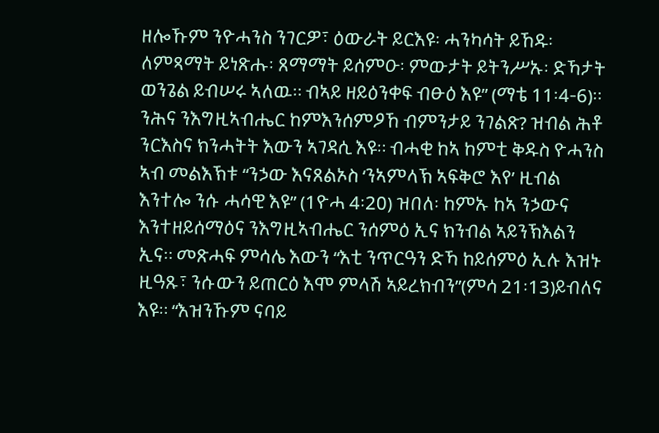ዘሎኹም ንዮሓንስ ንገርዎ፣ ዕውራት ይርእዩ፡ ሓንካሳት ይኸዱ፡ ለምጻማት ይነጽሑ፡ ጸማማት ይሰምዑ፡ ምውታት ይትንሥኡ፡ ድኻታት ወንጌል ይብሠሩ ኣለዉ። ብኣይ ዘይዕንቀፍ ብፁዕ እዩ” (ማቴ 11፡4-6)። ንሕና ንእግዚኣብሔር ከምእንሰምዖኸ ብምንታይ ንገልጽ? ዝብል ሕቶ ንርእስና ክንሓትት እውን ኣገዳሲ እዩ። ብሓቂ ከኣ ከምቲ ቅዱስ ዮሓንስ ኣብ መልእኽቱ “ንኃው እናጸልኦስ ‘ንኣምላኽ ኣፍቅሮ እየ’ ዚብል እንተሎ ንሱ ሓሳዊ እዩ” (1ዮሓ 4፡20) ዝበለ፡ ከምኡ ከኣ ንኃውና እንተዘይሰማዕና ንእግዚኣብሔር ንሰምዕ ኢና ክንብል ኣይንኽእልን ኢና። መጽሓፍ ምሳሌ እውን “እቲ ንጥርዓን ድኻ ከይሰምዕ ኢሉ እዝኑ ዚዓጹ፣ ንሱውን ይጠርዕ እሞ ምላሽ ኣይረክብን”(ምሳ 21፡13)ይብለና እዩ። “እዝንኹም ናባይ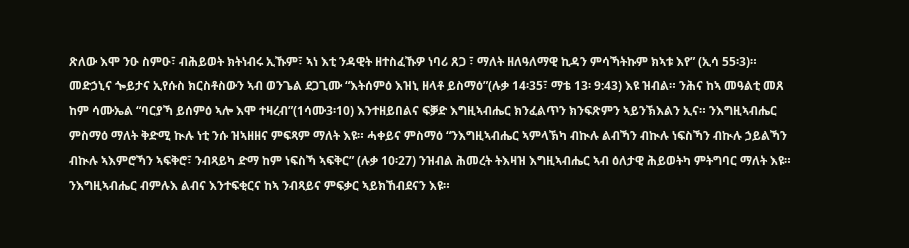ጽለው እሞ ንዑ ስምዑ፣ ብሕይወት ክትነብሩ ኢኹም፣ ኣነ እቲ ንዳዊት ዘተስፈኹዎ ነባሪ ጸጋ ፣ ማለት ዘለዓለማዊ ኪዳን ምሳኻትኩም ክኣቱ እየ” (ኢሳ 55፡3)። መድኃኒና ጐይታና ኢየሱስ ክርስቶስውን ኣብ ወንጌል ደጋጊሙ “እትሰምዕ እዝኒ ዘላቶ ይስማዕ”(ሉቃ 14፡35፣ ማቴ 13፡ 9:43) እዩ ዝብል። ንሕና ከኣ መዓልቲ መጸ ከም ሳሙኤል “ባርያኻ ይሰምዕ ኣሎ እሞ ተዛረብ”(1ሳሙ3፡10) እንተዘይበልና ፍቓድ እግዚኣብሔር ክንፈልጥን ክንፍጽምን ኣይንኽእልን ኢና። ንእግዚኣብሔር ምስማዕ ማለት ቅድሚ ኲሉ ነቲ ንሱ ዝኣዘዘና ምፍጻም ማለት እዩ። ሓቀይና ምስማዕ “ንእግዚኣብሔር ኣምላኽካ ብኲሉ ልብኻን ብኲሉ ነፍስኻን ብኲሉ ኃይልኻን ብኲሉ ኣእምሮኻን ኣፍቅሮ፣ ንብጻይካ ድማ ከም ነፍስኻ ኣፍቅር” (ሉቃ 10፡27) ንዝብል ሕመረት ትእዛዝ እግዚኣብሔር ኣብ ዕለታዊ ሕይወትካ ምትግባር ማለት እዩ። ንእግዚኣብሔር ብምሉእ ልብና እንተፍቂርና ከኣ ንብጻይና ምፍቃር ኣይክኸብደናን እዩ።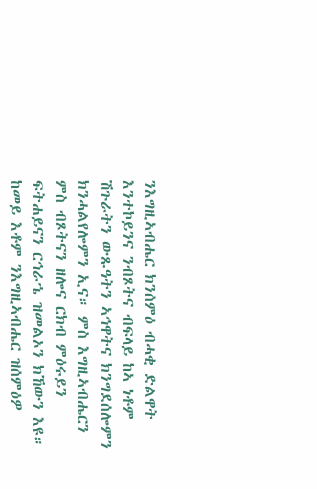ንእግዚኣብሔር ክንሰምዕ ብሓቂ ድልዋት እንተኮይንና ንብጾትና ብፍላይ ከኣ ነቶም ሽጉራትን ውጹዓትን ኣኅዋትና ክንግደሰሎምን ክንሓልየሎምን ኢና። ምስ እግዚኣብሔርን ምስ ብጾትናን ዘሎና ርክብ ምዕሩይን ፍትሐይናን ርኅራኄ ዝመልኦን ክኸውን እዩ። ከመይ እቶም ንእግዚኣብሔር ዝሰምዕዎ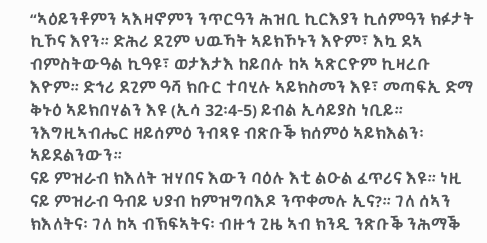“ኣዕይንቶምን ኣእዛኖምን ንጥርዓን ሕዝቢ ኪርእያን ኪሰምዓን ክፉታት ኪኾና እየን። ድሕሪ ደጊም ህዉኻት ኣይክኾኑን እዮም፣ እኳ ደኣ ብምስትውዓል ኪዓዩ፣ ወታእታእ ከይበሉ ከኣ ኣጽርዮም ኪዛረቡ እዮም። ድኅሪ ደጊም ዓሻ ክቡር ተባሂሉ ኣይክስመን እዩ፣ መጣፍኢ ድማ ቅኑዕ ኣይክበሃልን እዩ (ኢሳ 32፡4-5) ይብል ኢሳይያስ ነቢይ። ንእግዚኣብሔር ዘይሰምዕ ንብጻዩ ብጽቡቕ ክሰምዕ ኣይክእልን፡ ኣይደልንውን።
ናይ ምዝራብ ክእለት ዝሃበና እውን ባዕሉ እቲ ልዑል ፈጥሪና እዩ። ነዚ ናይ ምዝራብ ዓብይ ህያብ ከምዝግባእዶ ንጥቀመሉ ኢና?። ገለ ሰኣን ክእለትና፡ ገለ ከኣ ብኽፍኣትና፡ ብዙኅ ጊዜ ኣብ ክንዲ ንጽቡቕ ንሕማቕ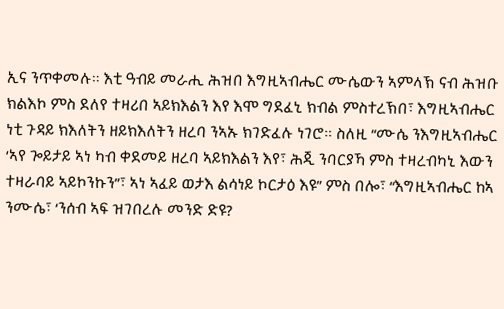ኢና ንጥቀመሉ። እቲ ዓብይ መራሒ ሕዝበ እግዚኣብሔር ሙሴውን ኣምላኽ ናብ ሕዝቡ ክልእኮ ምስ ደለየ ተዛሪበ ኣይክእልን እየ እሞ ግደፈኒ ክብል ምስተረኽበ፣ እግዚኣብሔር ነቲ ጉዳይ ክእለትን ዘይክእለትን ዘረባ ንኣኡ ክገድፈሉ ነገሮ። ስለዚ “ሙሴ ንእግዚኣብሔር ‘ኣየ ጐይታይ ኣነ ካብ ቀደመይ ዘረባ ኣይክእልን እየ፣ ሕጂ ንባርያኻ ምስ ተዛረብካኒ እውን ተዛራባይ ኣይኮንኩን”፣ ኣነ ኣፈይ ወታእ ልሳነይ ኮርታዕ እዩ” ምስ በሎ፣ “እግዚኣብሔር ከኣ ንሙሴ፣ ‘ንሰብ ኣፍ ዝገበረሉ መንድ ድዩ?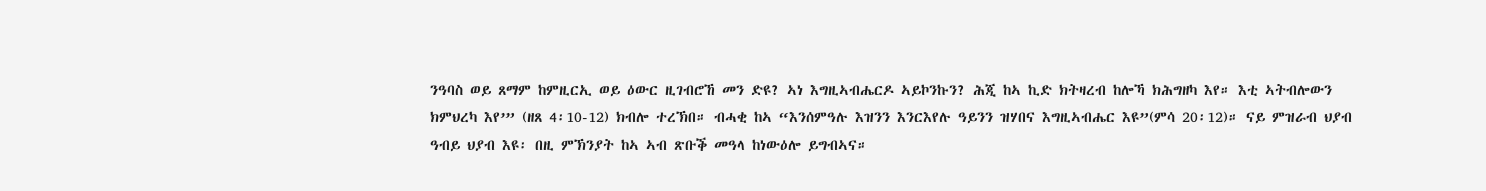ንዓባስ ወይ ጸማም ከምዚርኢ ወይ ዕውር ዚገብሮኸ መን ድዩ? ኣነ እግዚኣብሔርዶ ኣይኮንኩን? ሕጂ ከኣ ኪድ ክትዛረብ ከሎኻ ክሕግዘካ እየ። እቲ ኣትብሎውን ክምህረካ እየ’” (ዘጸ 4፡10-12) ክብሎ ተረኽበ። ብሓቂ ከኣ “እንሰምዓሉ እዝንን እንርእየሉ ዓይንን ዝሃበና እግዚኣብሔር እዩ”(ምሳ 20፡12)። ናይ ምዝራብ ህያብ ዓብይ ህያብ እዩ፡ በዚ ምኽንያት ከኣ ኣብ ጽቡቕ መዓላ ከነውዕሎ ይግብኣና።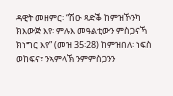ዳዊት መዘምር፡ “ሽዑ ጻድቕ ከምዝኾንካ ክእውጅ እየ፡ ምሉእ መዓልቲውን ምስጋናኻ ክነግር እየ” (መዝ 35፡28) ከምዝበለ፡ ነፍስ ወከፍና፣ ንኣምላኽ ንምምስጋንን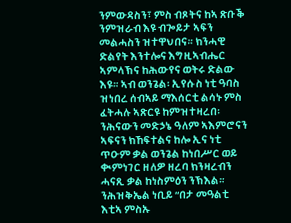ንምውዳስን፣ ምስ ብጾትና ከኣ ጽቡቕ ንምዝራብ እዩ ብጐይታ ኣፍን መልሓስን ዝተዋህበና። ክንሓዊ ድልየት እንተሎና እግዚኣብሔር ኣምላኽና ከሕውየና ወትሩ ድልው እዩ። ኣብ ወንጌል፡ ኢየሱስ ነቲ ዓባስ ዝነበረ ሰብኣይ ማእሰርቲ ልሳኑ ምስ ፈትሓሉ ኣጽርዩ ከምዝተዛረበ፡ ንሕናውን መድኃኔ ዓለም ኣእምሮናን ኣፍናን ክኸፍተልና ከሎ ኢና ነቲ ጥዑም ቃል ወንጌል ከነበሥር ወይ ቊምነገር ዘለዎ ዘረባ ክንዛረብን ሓናጺ ቃል ከነስምዕን ንኽእል። ንሕዝቅኤል ነቢይ “በታ መዓልቲ እቲኣ ምስኡ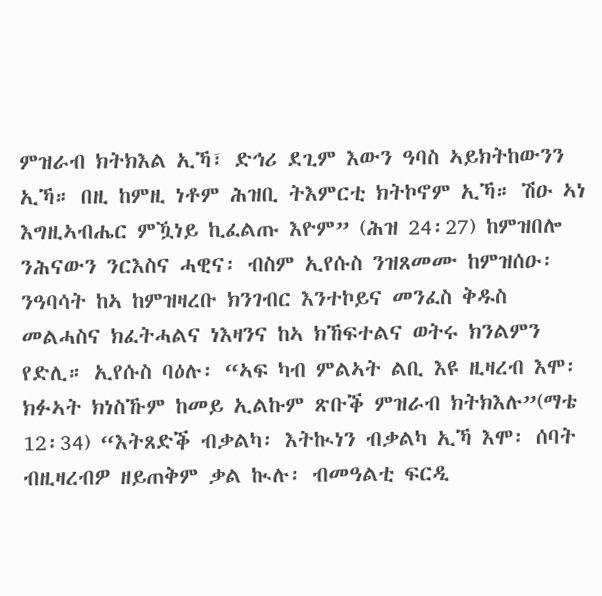ምዝራብ ክትክእል ኢኻ፣ ድኅሪ ደጊም እውን ዓባስ ኣይክትከውንን ኢኻ። በዚ ከምዚ ነቶም ሕዝቢ ትእምርቲ ክትኮኖም ኢኻ። ሽዑ ኣነ እግዚኣብሔር ምዃነይ ኪፈልጡ እዮም” (ሕዝ 24፡27) ከምዝበሎ ንሕናውን ንርእስና ሓዊና፡ ብስም ኢየሱስ ንዝጸመሙ ከምዝሰዑ፡ ንዓባሳት ከኣ ከምዝዛረቡ ክንገብር እንተኮይና መንፈስ ቅዱስ መልሓስና ክፈትሓልና ነእዛንና ከኣ ክኸፍተልና ወትሩ ክንልምን የድሊ። ኢየሱስ ባዕሉ፡ “ኣፍ ካብ ምልኣት ልቢ እዩ ዚዛረብ እሞ፡ ክፉኣት ክነስኹም ከመይ ኢልኩም ጽቡቕ ምዝራብ ክትክእሉ”(ማቴ 12፡34) “እትጸድቕ ብቃልካ፡ እትኲነን ብቃልካ ኢኻ እሞ፡ ሰባት ብዚዛረብዎ ዘይጠቅም ቃል ኲሉ፡ ብመዓልቲ ፍርዲ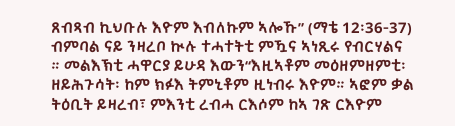ጸብጻብ ኪህቡሉ እዮም እብለኩም ኣሎኹ” (ማቴ 12፡36-37) ብምባል ናይ ንዛረቦ ኲሉ ተሓተትቲ ምዃና ኣነጺሩ የብርሃልና ። መልእኽቲ ሓዋርያ ይሁዳ እውን“እዚኣቶም መዕዘምዘምቲ፡ ዘይሕጉሳት፡ ከም ክፉእ ትምኒቶም ዚነብሩ እዮም። ኣፎም ቃል ትዕቢት ይዛረብ፣ ምእንቲ ረብሓ ርእሶም ከኣ ገጽ ርእዮም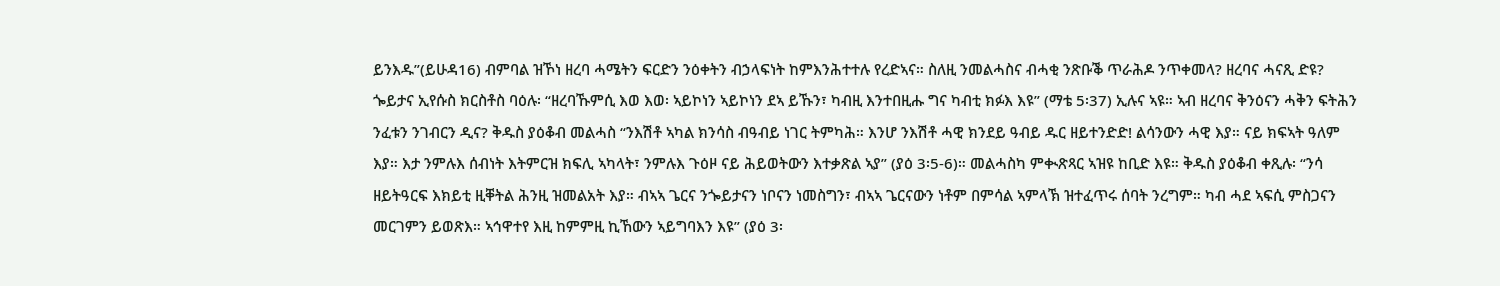ይንእዱ”(ይሁዳ16) ብምባል ዝኾነ ዘረባ ሓሜትን ፍርድን ንዕቀትን ብኃላፍነት ከምእንሕተተሉ የረድኣና። ስለዚ ንመልሓስና ብሓቂ ንጽቡቕ ጥራሕዶ ንጥቀመላ? ዘረባና ሓናጺ ድዩ? ጐይታና ኢየሱስ ክርስቶስ ባዕሉ፡ “ዘረባኹምሲ እወ እወ፡ ኣይኮነን ኣይኮነን ደኣ ይኹን፣ ካብዚ እንተበዚሑ ግና ካብቲ ክፉእ እዩ” (ማቴ 5፡37) ኢሉና ኣዩ። ኣብ ዘረባና ቅንዕናን ሓቅን ፍትሕን ንፈቱን ንገብርን ዲና? ቅዱስ ያዕቆብ መልሓስ “ንእሽቶ ኣካል ክንሳስ ብዓብይ ነገር ትምካሕ። እንሆ ንእሽቶ ሓዊ ክንደይ ዓብይ ዱር ዘይተንድድ! ልሳንውን ሓዊ እያ። ናይ ክፍኣት ዓለም እያ። እታ ንምሉእ ሰብነት እትምርዝ ክፍሊ ኣካላት፣ ንምሉእ ጉዕዞ ናይ ሕይወትውን እተቃጽል ኣያ” (ያዕ 3፡5-6)። መልሓስካ ምቊጽጻር ኣዝዩ ከቢድ እዩ። ቅዱስ ያዕቆብ ቀጺሉ፡ “ንሳ ዘይትዓርፍ እክይቲ ዚቐትል ሕንዚ ዝመልአት እያ። ብኣኣ ጌርና ንጐይታናን ነቦናን ነመስግን፣ ብኣኣ ጌርናውን ነቶም በምሳል ኣምላኽ ዝተፈጥሩ ሰባት ንረግም። ካብ ሓደ ኣፍሲ ምስጋናን መርገምን ይወጽእ። ኣኅዋተየ እዚ ከምምዚ ኪኸውን ኣይግባእን እዩ” (ያዕ 3፡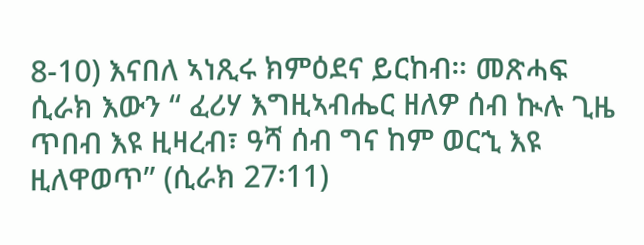8-10) እናበለ ኣነጺሩ ክምዕደና ይርከብ። መጽሓፍ ሲራክ እውን “ ፈሪሃ እግዚኣብሔር ዘለዎ ሰብ ኲሉ ጊዜ ጥበብ እዩ ዚዛረብ፣ ዓሻ ሰብ ግና ከም ወርኂ እዩ ዚለዋወጥ” (ሲራክ 27፡11)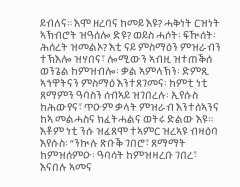ይብለና። እሞ ዘረባና ከመይ እዩ? ሓቅነት ርዝነት ኣኽብሮት ዝዓሰሎ ድዩ? ወይስ ሓሶት፡ ፍዂሰት፡ ሕሰረት ዝመልኦ? እቲ ናይ ምስማዕን ምዝራብን ተኽእሎ ዝሃበና፣ ሎሚውን ኣብዚ ዝተጠቕሰ ወንጌል ከምዝብሎ፡ ቃል ኣምላኽን፡ ድምጺ ኣኅዋትናን ምስማዕ እንተጸገመና፡ ከምቲ ነቲ ጸማምን ዓባስን ሰብኣይ ዝገበረሉ፡ ኢየሱስ ከሕውየና፣ ጥዑም ቃላት ምዝራብ እንተሰኣንና ከኣ መልሓስና ክፈትሓልና ወትሩ ድልው እዩ። እቶም ነቲ ንሱ ዝፈጸሞ ተኣምር ዝረኣዩ ብዛዕባ እየሱስ፡ “ንኲሉ ጽቡቕ ገበሮ፣ ጸማማት ከምዝሰምዑ፡ ዓባሳት ከምዝዛረቡ ገበረ፣ እናበሉ ኣመና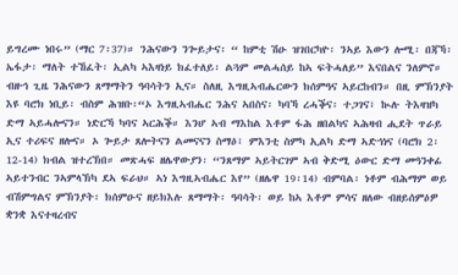ይግረሙ ነበሩ” (ማር 7፡37)። ንሕናውን ንጐይታና፡ “ ከምቲ ሽዑ ዝገበርካዮ፡ ንኣይ እውን ሎሚ፡ በጃኻ፡ ኤፋታ፡ ማለት ተኸፈት፡ ኢልካ ኣእዛነይ ክፈተለይ፡ ልጓም መልሓሰይ ከኣ ፍትሓለይ” እናበልና ንለምኖ። ብዙኅ ጊዜ ንሕናውን ጸማማትን ዓባሳትን ኢና። ስለዚ እግዚኣብሔርውን ክሰምዓና ኣይርከብን። በዚ ምኽንያት እዩ ባሮክ ነቢይ፡ ብስም ሕዝቡ፡“ኦ እግዚኣብሔር ንሕና ኣበስና፡ ካባኻ ረሓቕና፡ ተጋገና፣ ኲሉ ትእዛዝካ ድማ ኣይሓሎናን። ነድርኻ ካባና ኣርሕቕ። እንሆ ኣብ ማእከል እቶም ፋሕ ዘበልካና ኣሕዛብ ሒደት ጥራይ ኢና ተሪፍና ዘሎና። ኦ ጐይታ ጸሎትናን ልመናናን ስማዕ፣ ምእንቲ ስምካ ኢልካ ድማ ኣድኅነና (ባሮክ 2፡12-14) ክብል ዝተረኽበ። መጽሓፍ ዘሌዋውያን፡ “ንጸማም ኣይትርገም ኣብ ቅድሚ ዕውር ድማ መዓንቀፊ ኣይተንብር ንኣምላኽካ ደኣ ፍራህ። ኣነ እግዚኣብሔር እየ” (ዘሌዋ 19፡14) ብምባል፡ ነቶም ብሕማም ወይ ብሽምግልና ምኽንያት፡ ክሰምዑና ዘይክእሉ ጸማማት፡ ዓባሳት፡ ወይ ከኣ እቶም ምሳና ዘለው ብዘይሰምዕዎ ቋንቋ እናተዛረብና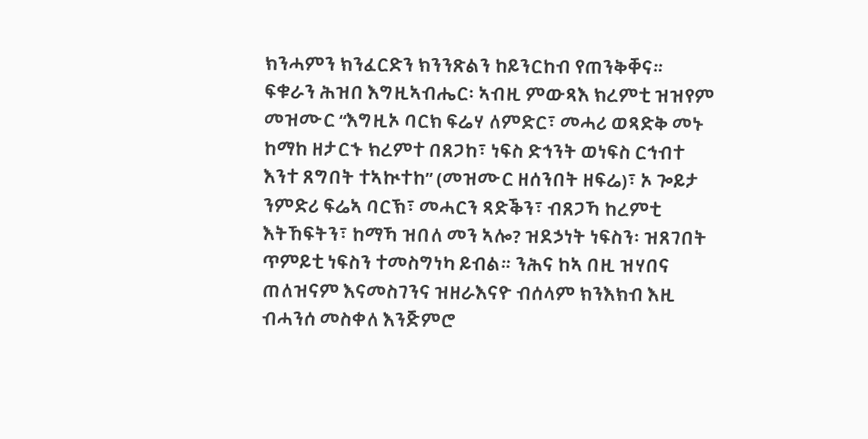ክንሓምን ክንፈርድን ክንንጽልን ከይንርከብ የጠንቅቐና።
ፍቁራን ሕዝበ እግዚኣብሔር፡ ኣብዚ ምውጻእ ክረምቲ ዝዝየም መዝሙር “እግዚኦ ባርክ ፍሬሃ ለምድር፣ መሓሪ ወጻድቅ መኑ ከማከ ዘታርኁ ክረምተ በጸጋከ፣ ነፍስ ድኅንት ወነፍስ ርኅብተ እንተ ጸግበት ተኣኲተከ” (መዝሙር ዘሰንበት ዘፍሬ)፣ ኦ ጐይታ ንምድሪ ፍሬኣ ባርኽ፣ መሓርን ጻድቕን፣ ብጸጋኻ ከረምቲ እትኸፍትን፣ ከማኻ ዝበለ መን ኣሎ? ዝደኃነት ነፍስን፡ ዝጸገበት ጥምይቲ ነፍስን ተመስግነካ ይብል። ንሕና ከኣ በዚ ዝሃበና ጠለዝናም እናመስገንና ዝዘራእናዮ ብሰላም ክንእክብ እዚ ብሓንሰ መስቀለ እንጅምሮ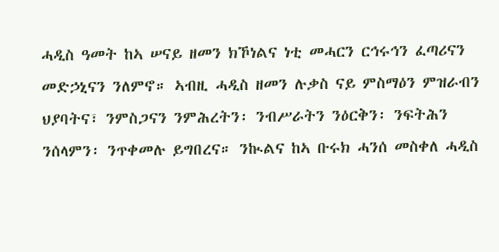ሓዲስ ዓመት ከኣ ሠናይ ዘመን ክኾነልና ነቲ መሓርን ርኅሩኅን ፈጣሪናን መድኃኒናን ንለምኖ። ኣብዚ ሓዲስ ዘመን ሉቃስ ናይ ምስማዕን ምዝራብን ህያባትና፣ ንምስጋናን ንምሕረትን፡ ንብሥራትን ንዕርቅን፡ ንፍትሕን ንሰላምን፡ ንጥቀመሉ ይግበረና። ንኲልና ከኣ ቡሩክ ሓንሰ መስቀለ ሓዲስ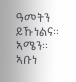ዓመትን ይኹነልና። ኣሜን።
ኣቡነ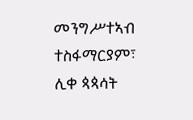መንግሥተኣብ ተስፋማርያም፣
ሊቀ ጳጳሳት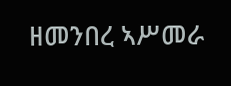ዘመንበረ ኣሥመራ